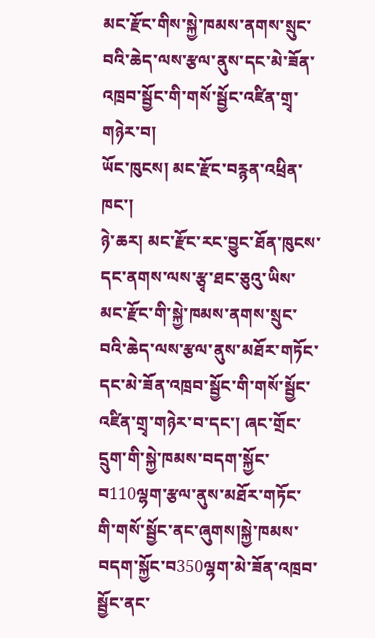མང་རྫོང་གིས་སྐྱེ་ཁམས་ནགས་སྲུང་བའི་ཆེད་ལས་རྩལ་ནུས་དང་མེ་ཟོན་འཁྲབ་སྦྱོང་གི་གསོ་སྦྱོང་འཛིན་གྲྭ་གཉེར་བ།
ཡོང་ཁུངས། མང་རྫོང་བརྙན་འཕྲིན་ཁང་།
ཉེ་ཆར། མང་རྫོང་རང་བྱུང་ཐོན་ཁུངས་དང་ནགས་ལས་རྩྭ་ཐང་ཅུའུ་ཡིས་མང་རྫོང་གི་སྐྱེ་ཁམས་ནགས་སྲུང་བའི་ཆེད་ལས་རྩལ་ནུས་མཐོར་གཏོང་དང་མེ་ཟོན་འཁྲབ་སྦྱོང་གི་གསོ་སྦྱོང་འཛིན་གྲྭ་གཉེར་བ་དང་། ཞང་གྲོང་དྲུག་གི་སྐྱེ་ཁམས་བདག་སྐྱོང་བ110ལྷག་རྩལ་ནུས་མཐོར་གཏོང་གི་གསོ་སྦྱོང་ནང་ཞུགས།སྐྱེ་ཁམས་བདག་སྐྱོང་བ350ལྷག་མེ་ཟོན་འཁྲབ་སྦྱོང་ནང་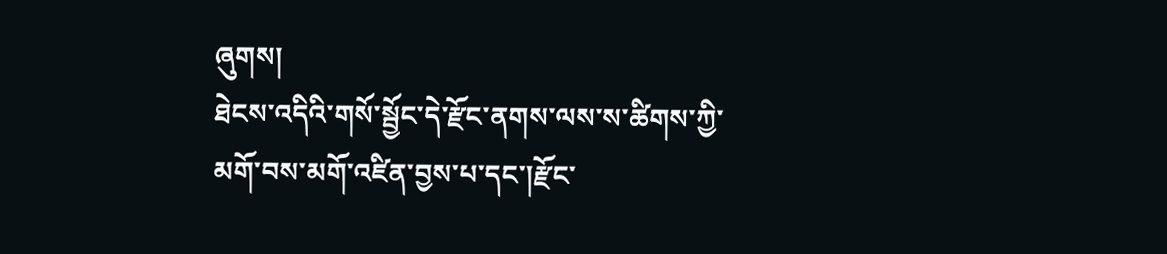ཞུགས།
ཐེངས་འདིའི་གསོ་སྦྱོང་དེ་རྫོང་ནགས་ལས་ས་ཚིགས་ཀྱི་མགོ་བས་མགོ་འཛིན་བྱས་པ་དང་།རྫོང་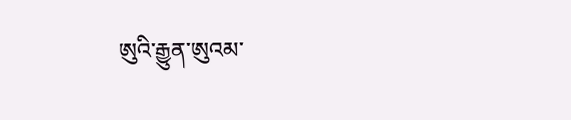ཨུའི་རྒྱུན་ཨུའམ་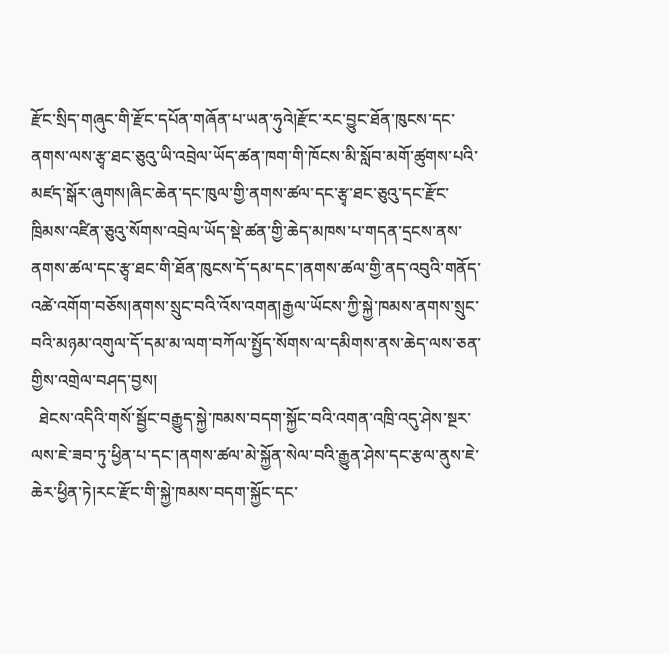རྫོང་སྲིད་གཞུང་གི་རྫོང་དཔོན་གཞོན་པ་ཡན་ཧུའེ།རྫོང་རང་བྱུང་ཐོན་ཁུངས་དང་ནགས་ལས་རྩྭ་ཐང་ཅུའུ་ཡི་འབྲེལ་ཡོད་ཚན་ཁག་གི་ཁོངས་མི་སློབ་མགོ་ཚུགས་པའི་མཛད་སྒོར་ཞུགས།ཞིང་ཆེན་དང་ཁུལ་གྱི་ནགས་ཚལ་དང་རྩྭ་ཐང་ཅུའུ་དང་རྫོང་ཁྲིམས་འཛིན་ཅུའུ་སོགས་འབྲེལ་ཡོད་སྡེ་ཚན་གྱི་ཆེད་མཁས་པ་གདན་དྲངས་ནས་ནགས་ཚལ་དང་རྩྭ་ཐང་གི་ཐོན་ཁུངས་དོ་དམ་དང་།ནགས་ཚལ་གྱི་ནད་འབུའི་གནོད་འཚེ་འགོག་བཅོས།ནགས་སྲུང་བའི་འོས་འགན།རྒྱལ་ཡོངས་ཀྱི་སྐྱེ་ཁམས་ནགས་སྲུང་བའི་མཉམ་འགུལ་དོ་དམ་མ་ལག་བཀོལ་སྤྱོད་སོགས་ལ་དམིགས་ནས་ཆེད་ལས་ཅན་གྱིས་འགྲེལ་བཤད་བྱས།
  ཐེངས་འདིའི་གསོ་སྦྱོང་བརྒྱུད་སྐྱེ་ཁམས་བདག་སྐྱོང་བའི་འགན་འཁྲི་འདུ་ཤེས་སྔར་ལས་ཇེ་ཟབ་ཏུ་ཕྱིན་པ་དང་།ནགས་ཚལ་མེ་སྐྱོན་སེལ་བའི་རྒྱུན་ཤེས་དང་རྩལ་ནུས་ཇེ་ཆེར་ཕྱིན་ཏེ།རང་རྫོང་གི་སྐྱེ་ཁམས་བདག་སྐྱོང་དང་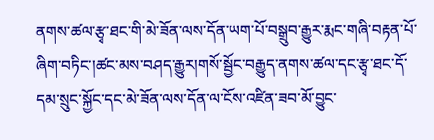ནགས་ཚལ་རྩྭ་ཐང་གི་མེ་ཟོན་ལས་དོན་ཡག་པོ་བསྒྲུབ་རྒྱུར་རྨང་གཞི་བརྟན་པོ་ཞིག་བཏིང་།ཚང་མས་བཤད་རྒྱུར།གསོ་སྦྱོང་བརྒྱུད་ནགས་ཚལ་དང་རྩྭ་ཐང་དོ་དམ་སྲུང་སྐྱོང་དང་མེ་ཟོན་ལས་དོན་ལ་ངོས་འཛིན་ཟབ་མོ་བྱུང་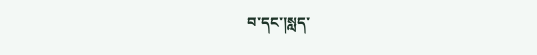བ་དང་།སླད་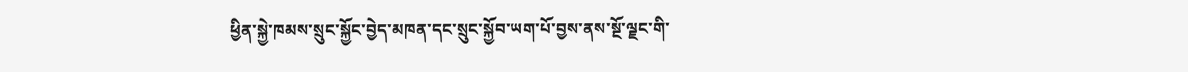ཕྱིན་སྐྱེ་ཁམས་སྲུང་སྐྱོང་བྱེད་མཁན་དང་སྲུང་སྐྱོབ་ཡག་པོ་བྱས་ནས་སྔོ་ལྗང་གི་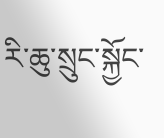རི་ཆུ་སྲུང་སྐྱོང་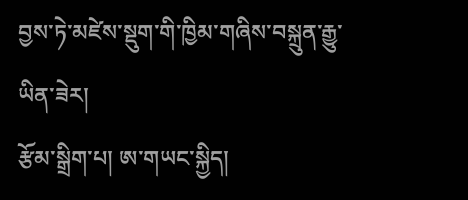བྱས་ཏེ་མཛེས་སྡུག་གི་ཁྱིམ་གཞིས་བསྐྲུན་རྒྱུ་ཡིན་ཟེར།
རྩོམ་སྒྲིག་པ། ཨ་གཡང་སྐྱིད།